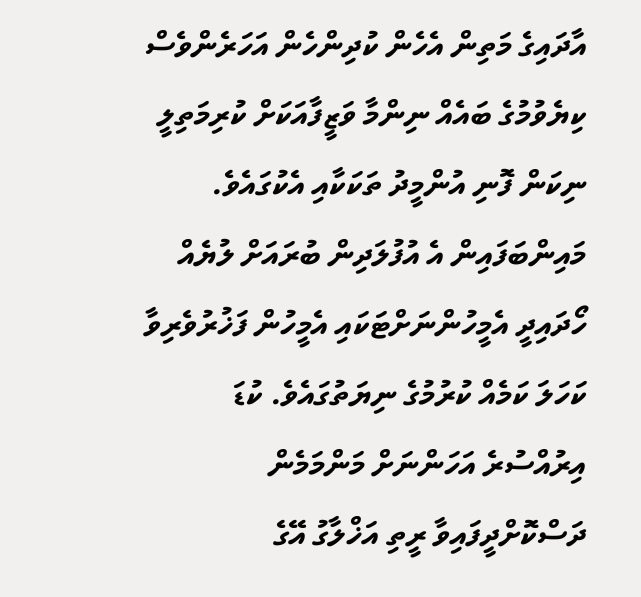އާދައިގެ މަތިން އެހެން ކުދިންހެން އަހަރެންވެސް ކިޔެވުމުގެ ބައެއް ނިންމާ ވަޒީފާއަކަށް ކުރިމަތިލީ ނިކަން ފޮނި އުންމީދު ތަކަކާއި އެކުގައެވެ. މައިންބަފައިން އެ އުފުލަދިން ބުރައަށް ލުޔެއް ހޯދައިދީ އެމީހުންނަށްޓަކައި އެމީހުން ފަޚުރުވެރިވާ ކަހަލަ ކަމެއް ކުރުމުގެ ނިޔަތުގައެވެ. ކުޑަ އިރުއްސުރެ އަހަންނަށް މަންމަމެން ދަސްކޮށްދީފައިވާ ރީތި އަޚްލާގު އޭގެ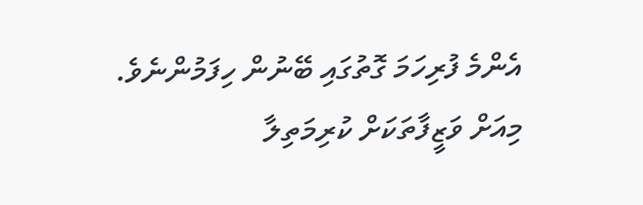އެންމެ ފުރިހަމަ ގޮތުގައި ބޭނުން ހިފަމުންނެވެ. މިއަށް ވަޒީފާތަކަށް ކުރިމަތިލާ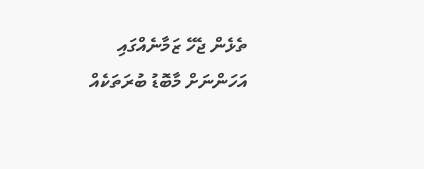ތެޅެން ޖެހޭ ޒަމާނެއްގައި އަހަންނަށް މާބޮޑު ބުރަތަކެއް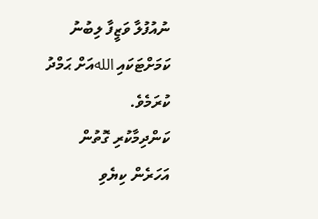ނުއުފުލާ ވަޒީފާ ލިބުނު ކަމަށްޓަކައި اللهއަށް ޙަމްދު ކުރަމެވެ.
ކަންދިމާކުރި ގޮތުން އަހަރެން ކިޔެވި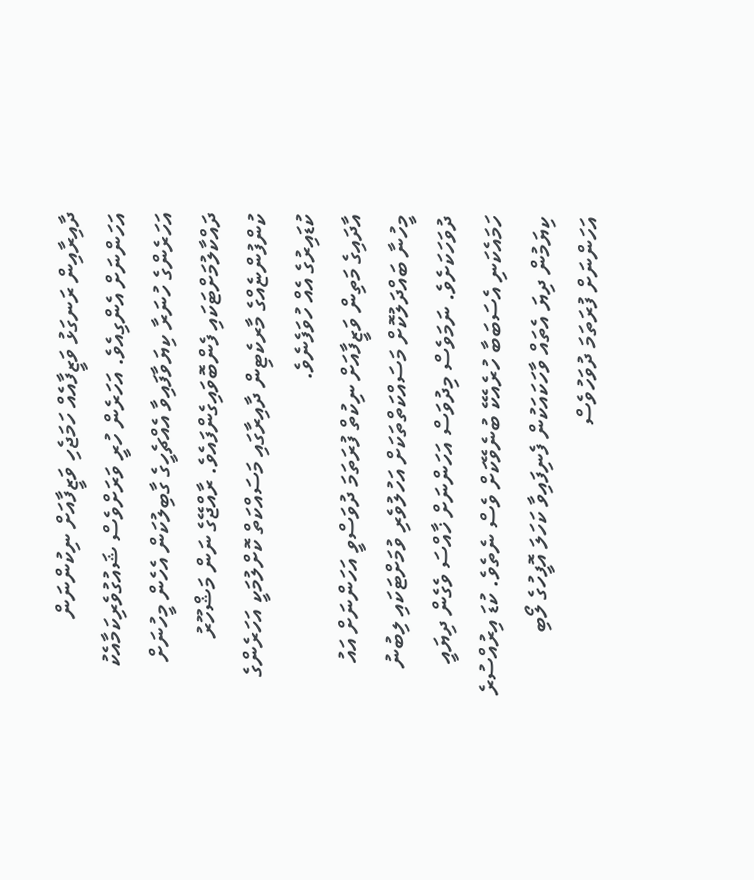ދާއިރާއިން ރަނގަޅު ވަޒީފާއެއް ހަމަޖެހި ވަޒީފާއަށް ނިކުންނަން އަހަންނަށް އެންގިއެވެ. އަހަރެން ހުރީ ވަރަށްވެސް ޝައުގުވެރިކަމާއެކު އަހަރެންގެ ހުނަރާ ކިޔަވާފައިވާ އެއްޗެހީގެ ގާބިލުކަން އެހެން މީހުނަށް ދައްކާލުމަށްޓަކައި ފެންބޮވައިގެންފައެވެ. ރާއްޖޭގެ ނަން މަޝްހޫރު ކުންފުންޏެއްގެ މާރކެޓިން ދާއިރާގައި މަސައްކަތް ކޮށްލުމަކީ އަހަރެންގެ ކުޑައިރުގެ އެއް ހުވަފެނެވެ.
އާދައިގެ މަތިން ވަޒީފާއަށް ނިކުތް ފުރަތަމަ ދުވަސްވީ އަހަންނަށް އައު މީހުނާ ބައްދަލުކޮށް މަސައްކަތްތަކަށް އަހުލުވެރި ވުމަށްޓަކައި ލިބުނު ދުވަހަކަށެވެ. ނަމަވެސް މިދުވަސް އަހަންނަށް ޚާއްސަ ވެގެން ދިޔައީ ހަމައެކަނި އެސަބަބާ ހުރެއެކޭ ބުނެވޭކަށް ވެސް ނެތެވެ. ކުޑަ އިރުއްސުރެ ކިޔަމުން ދިޔަ އެތައް ވާހަކައަކުން ފެނިފައިވާ ކަހަލަ އޮފީހުގެ ލޯބި އަހަންނަށް ފުރަތަމަ ދުވަހުވެސް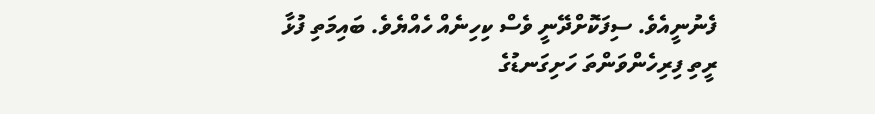ފެނުނީއެވެ. ސިފަކޮށްދޭނީ ވެސް ކިހިނެއް ހެއްޔެވެ. ބައިމަތި ފުޅާ ރީތި ފިރިހެންވަންތަ ހަށިގަނޑުގެ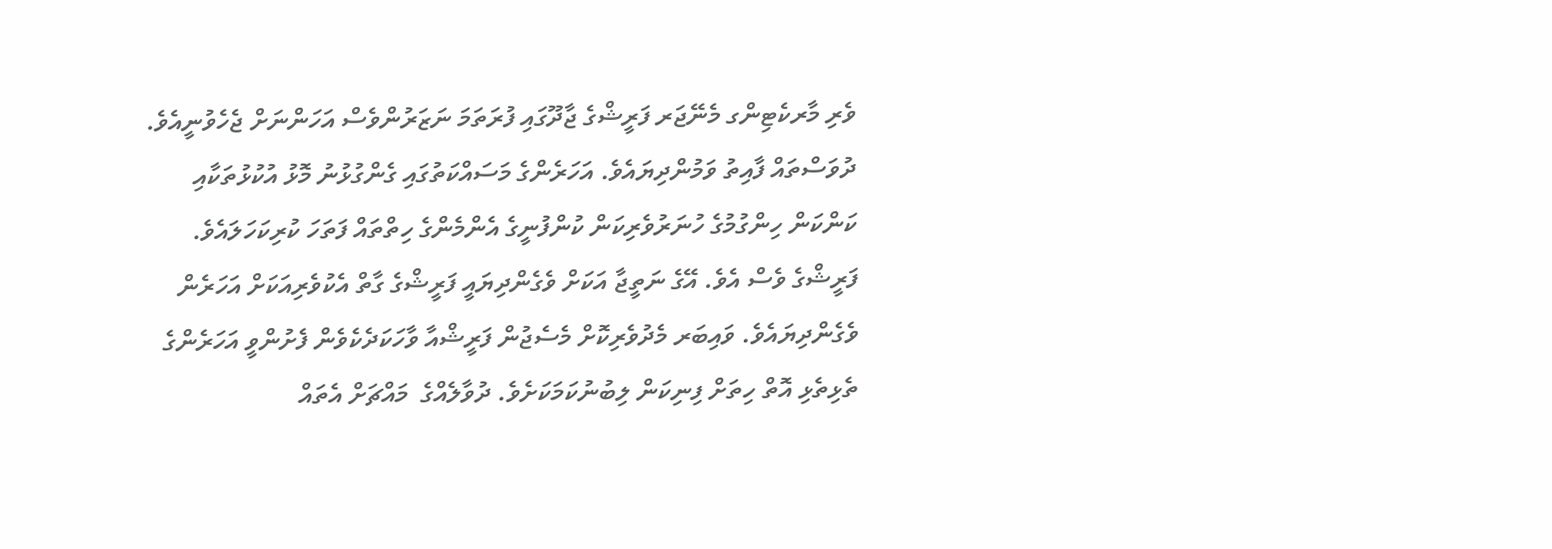ވެރި މާރކެޓިންގ މެނޭޖަރ ފަރީޝްގެ ޖާދޫގައި ފުރަތަމަ ނަޒަރުންވެސް އަހަންނަށް ޖެހެވުނީއެވެ.
ދުވަސްތައް ފާއިތު ވަމުންދިޔައެވެ. އަހަރެންގެ މަސައްކަތުގައި ގެންގުޅުނު މޮޅު އުކުޅުތަކާއި ކަންކަން ހިންގުމުގެ ހުނަރުވެރިކަން ކުންފުނީގެ އެންމެންގެ ހިތްތައް ފަތަހަ ކުރިކަހަލައެވެ. ފަރީޝްގެ ވެސް އެވެ. އޭގެ ނަތީޖާ އަކަށް ވެގެންދިޔައީ ފަރީޝްގެ ގާތް އެކުވެރިއަކަށް އަހަރެން ވެގެންދިޔައެވެ. ވައިބަރ މެދުވެރިކޮށް މެސެޖުން ފަރީޝްއާ ވާހަކަދެކެވެން ފެށުންވީ އަހަރެންގެ ތެޅިތެޅި އޮތް ހިތަށް ފިނިކަން ލިބުނުކަމަކަށެވެ. ދުވާލެއްގެ  މައްޗަށް އެތައް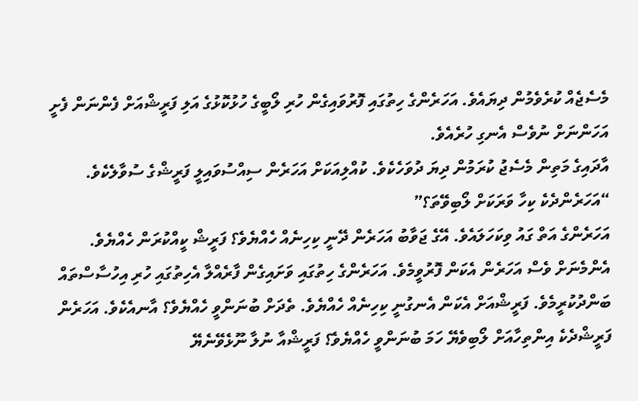މެސެޖެއް ކުރެވެމުން ދިޔައެވެ. އަހަރެންގެ ހިތުގައި ފޮރުވައިގެން ހުރި ލޯބީގެ ހުޅުކޮޅުގެ އަލި ފަރީޝްއަށް ފެންނަން ފެށީ އަހަންނަށް ނުވެސް އެނގި ހުރެއެވެ.
އާދައިގެ މަތިން މެސެޖު ކުރަމުން ދިޔަ ދުވަހެކެވެ. ކުއްލިއަކަށް އަހަރެން ސިއްސުވައިލީ ފަރީޝްގެ ސުވާލެކެވެ.
“އަހަރެންދެކެ ކިހާ ވަރަކަށް ލޯބިވޭތަ؟”
އަހަރެންގެ އަތް ގައު ވިކަހަލައެވެ. އޭގެ ޖަވާބު އަހަރެން ދޭނީ ކިހިނެއް ހެއްޔެވެ؟ ފަރީޝް ކީއްކުރަން ހެއްޔެވެ. އެންމެނަށް ވެސް އަހަރެން އެކަން ފޮރުވީމެވެ. އަހަރެންގެ ހިތުގައި ވަށައިގެން ފާރެއްލާ އެހިތުގައި ހުރި އިހުސާސްތައް ބަންދުކުރީމެވެ. ފަރީޝްއަށް އެކަން އެނގުނީ ކިހިނެއް ހެއްޔެވެ. ތެދަށް ބުނަންވީ ހެއްޔެވެ؟ އާނއެކެވެ. އަހަރެން ފަރީޝްދެކެ އިންތިހާއަށް ލޯބިވެޔޭ ހަމަ ބުނަންވީ ހެއްޔެވެ؟ ފަރީޝްއާ ނުލާ ނޫޅެވޭނެޔޭ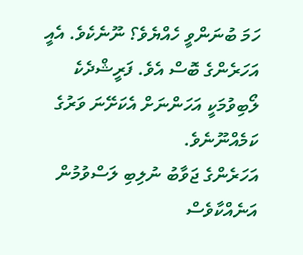ހަމަ ބުނަންވީ ހެއްޔެވެ؟ ނޫނެކެވެ. އެއީ އަހަރެންގެ ބޮސް އެވެ. ފަރީޝްދެކެ ލޯބިވުމަކީ އަހަންނަށް އެކަށޭނަ ވަރުގެ ކަމެއްނޫނެވެ.
އަހަރެންގެ ޖަވާބު ނުލިބި ލަސްވުމުން އަނެއްކާވެސް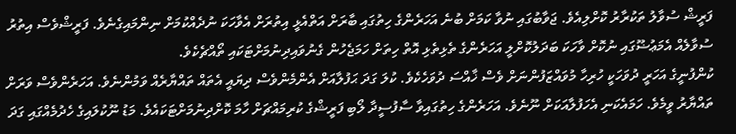ފަރީޝް ސުވާލު ތަކުރާރު ކޮށްލިއެވެ. ޖަވާބުގައި ނުވާ ކަމަށް ބުނެ އަހަރެންގެ ހިތުގައި ބާރަށް އަތްއެޅީ އިތުރަށް އެވާހަކަ ނުދެއްކުމަށް ނިންމައިގެނެވެ. ފަރީޝްވެސް އިތުރު ސުވާލެއް އެމަޢުޟޫގައި ނުކޮށް ވާހަކަ ބަދަލުކޮށްލީ އަހަރެންގެ ތެޅިތެޅި އޮތް ހިތަށް ހަމަޖެހުން ގެނުވައިދިނުމަށްޓަކައި ތޯއްޗެކެވެ.
ކުންފުނީގެ އަހަރީ ދުވަހަކީ ހުރިހާ މުވައްޒަފުންނަށް ވެސް ޚާއްސަ ދުވަހެކެވެ. ކުލަ ގަދަ ޙަފުލާއަށް އެންމެންވެސް ދިޔައީ އެތައް ތައްޔާރެއް ވަމުންނެވެ. އަހަރެންވެސް ވަރަށް ތައްޔާރު ވީމެވެ. ހަމައެކަނި އެހަފުލާއަކަށް ނޫނެވެ. އަހަރެންގެ ހިތުގައިވާ ސާފުސީދާ ލޯބި ފަރީޝްގެ ކުރިމައްޗަށް ހާމަ ކޮށްދިނުމަށްޓަކައެވެ. މަޑު ނޫކުލައިގެ ހެދުމެއްގައި ގަދަ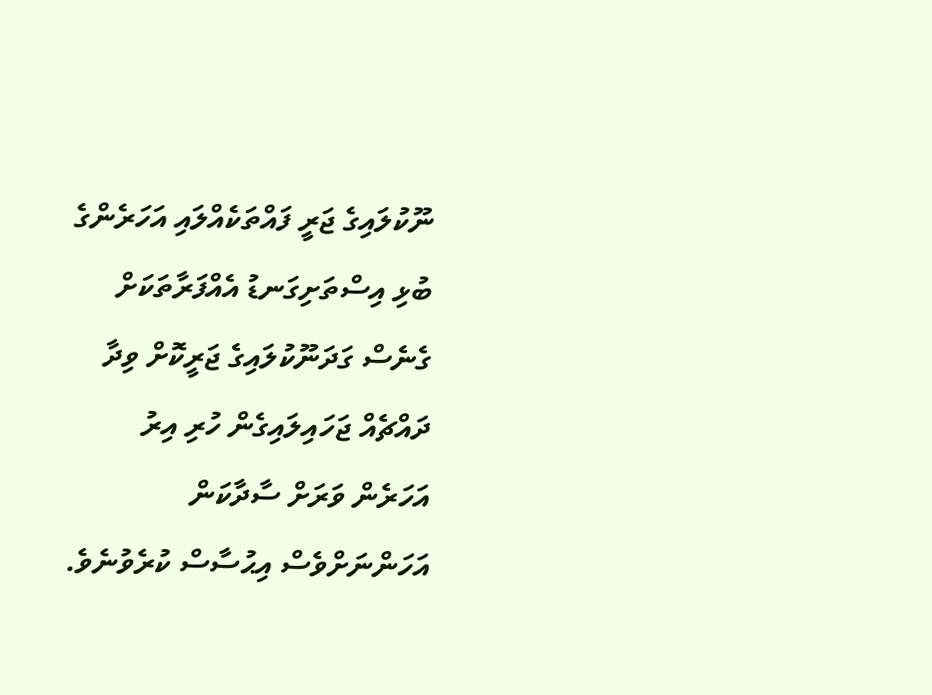ނޫކުލައިގެ ޖަރީ ފައްތަކެއްލައި އަހަރެންގެ ބުޅި އިސްތަށިގަނޑު އެއްފަރާތަކަށް ގެނެސް ގަދަނޫކުލައިގެ ޖަރީކޮށް ވިދާ ދައްޗެއް ޖަހައިލައިގެން ހުރި އިރު އަހަރެން ވަރަށް ސާދާކަން އަހަންނަށްވެސް އިޙުސާސް ކުރެވުނެވެ.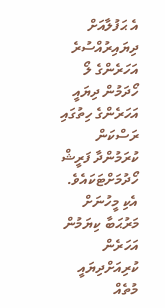އެ ޙަފުލާއަށް ދިޔައިރުއްސުރެ އަހަރެންގެ ލޯ ހޯދަމުން ދިޔައީ އަހަރެންގެ ހިތުގައި ރަސްކަން ކުރަމުންދާ ފަރީޝް ހޯދުމަށްޓަކައެވެ. އެކި މީހުނަށް މަރުޙަބާ ކިޔަމުން އަހަރެން ކުރިއަށްދިޔައީ މުތެއް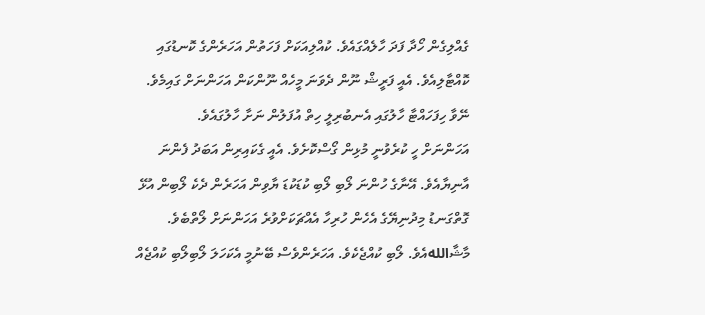ގެއްލިގެން ހޯދާ ފަދަ ހާލެއްގައެވެ. ކުއްލިއަކަށް ފަހަތުން އަހަރެންގެ ކޮނޑުގައި ކޮއްޓާލިއެވެ. އެއީ ފަރީޝް ނޫން ދެވަނަ މީހެއް ނޫންކަން އަހަންނަށް ގައިމެވެ. ނޭވާ ހިފަހައްޓާ ހާލުގައި އެނބުރިލީ ހިތް އުފަލުން ނަށާ ހާލުގައެވެ.
އަހަންނަށް ހީ ކުރެވުނީ މުޅިން ގޯސްކޮށެވެ. އެއީ ގެކައިރިން އަބަދު ފެންނަ އާނިޔާއެވެ. އޭނާގެ ހުންނަ ލޯބި ލޯބި ކުޑަކުޑަ ޔާވިން އަހަރެން ދެކެ ލޯބިން އުޅޭ ގޮތްގަނޑު މިދުނިޔޭގެ އެހެން ހުރިހާ އެއްޗަކަށްވުރެ އަހަންނަށް ލޯތްބެވެ. މާޝާاللهއެވެ. ލޯބި ކުއްޖެކެވެ. އަހަރެންވެސް ބޭނުމީ އެކަހަލަ ލޯބިލޯބި ކުއްޖެއް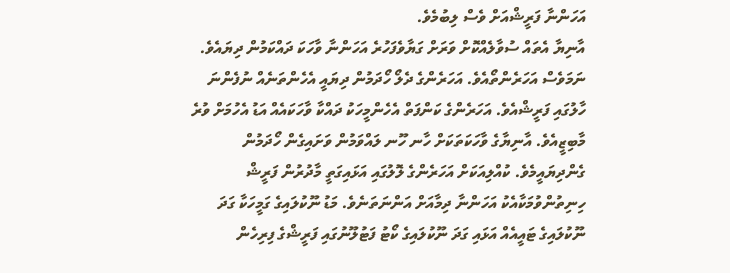އަހަންނާ ފަރީޝްއަށް ވެސް ލިބުމެވެ.
އާނިޔާ އެތައް ސުވާލެއްކޮށް ވަރަށް ގަޔާވެފަހުރެ އަހަންނާ ވާހަކަ ދައްކަމުން ދިޔައެވެ. ނަމަވެސް އަހަރެންތޯއެވެ. އަހަރެންގެ ދެލޯ ހޯދަމުން ދިޔައީ އެހެންތަނެއް ނުފެންނަ ހާލުގައި ފަރީޝްއެވެ. އަހަރެންގެ ކަންފަތް އެހެންމީހަކު ދައްކާ ވާހަކައެއް އަޑު އެހުމަށް ވުރެ މާބިޒީއެވެ. އާނިޔާގެ ވާހަކަތަކަށް ހާނ ހޫނ ލައްވަމުން ވަށައިގެން ހޯދަމުން ގެންދިޔައީމެވެ. ކުއްލިއަކަށް އަހަރެންގެ ލޮލުގައި އަޅައިގަތީ މާދުރުން ފަރީޝް ހިނިތުންވުމަކާއެކު އަހަންނާ ދިމާއަށް އަންނަތަނެވެ. މަޑު ނޫކުލައިގެ ގަމީހަކާ ގަދަ ނޫކުލައިގެ ޓައީއެއް އަޅައި ގަދަ ނޫކުލައިގެ ކޯޓު ފަޓުލޫނުގައި ފަރީޝްގެ ފިރިހެން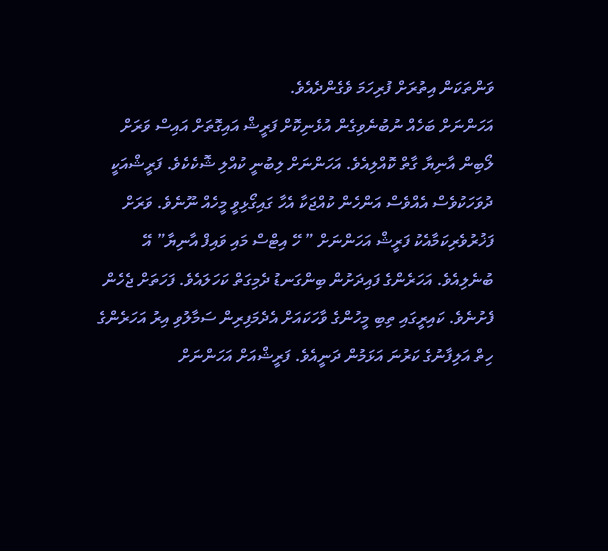ވަންތަކަން އިތުރަށް ފުރިހަމަ ވެގެންދެއެވެ.
އަހަންނަށް ބަހެއް ނުބުނެވިގެން އުޅެނިކޮށް ފަރީޝް އައިގޮތަށް އައިސް ވަރަށް ލޯބިން އާނިޔާ ގާތް ކޮއްލިއެވެ. އަހަންނަށް ލިބުނީ ކުއްލި ޝޮކެކެވެ. ފަރީޝްއަކީ ދުވަހަކުވެސް އެއްވެސް އަންހެން ކުއްޖަކާ އެހާ ގައިގޯޅިވީ މީހެއް ނޫނެވެ. ވަރަށް ފަޚުރުވެރިކަމާއެކު ފަރީޝް އަހަންނަށް ” ހޭ އިޓްސް މައި ވައިފް އާނިޔާ” އޭ ބުނެލިއެވެ. އަހަރެންގެ ފައިދަށުން ބިންގަނޑު ދެމިގަތް ކަހަލައެވެ. ފަހަތަށް ޖެހެން ފެށުނެވެ. ކައިރީގައި ތިބި މީހުންގެ ވާހަކައަށް އެދެމަފިރިން ސަމާލުވި އިރު އަހަރެންގެ ހިތް އަލިފާނުގެ ކަރުނަ އަޅަމުން ދަނީއެވެ. ފަރީޝްއަށް އަހަންނަށް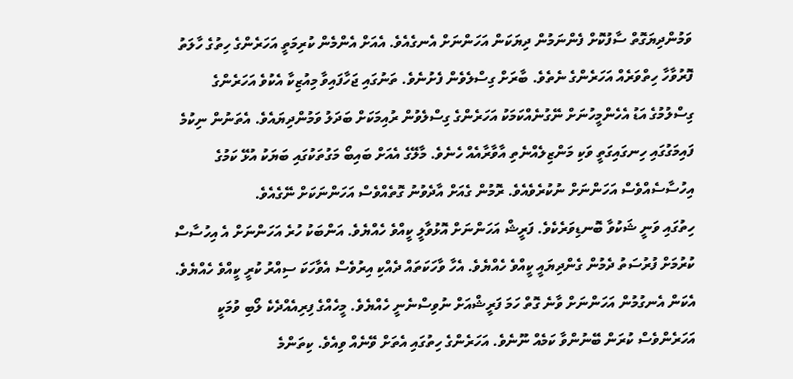ވަމުންދިޔަގޮތް ސާފުކޮށް ފެންނަމުން ދިޔަކަން އަހަންނަށް އެނގެއެވެ. އެއަށް އެންމެން ކުރިމަތީ އަހަރެންގެ ހިތުގެ ހާލަތު ފޮރުވާހާ ހިތްވަރެއް އަހަރެންގެ ނެތެވެ. ބާރަށް ގިސްލެވެން ފެށުނެވެ. ތަނުގައި ޖަހާފައިވާ މިއުޒިކާ އެކުވެ އަހަރެންގެ ގިސްލުމުގެ އަޑު އެހެންމީހުނަށް ނޭގުނެއްކަމަކު އަހަރެންގެ ގިސްލެވުން ރުއިމަކަށް ބަދަލު ވަމުންދިޔައެވެ. އެތަނުން ނިކުމެ ފައިމަގުގައި ހިނގައިގަތީ ވަކި މަންޒިލެއްނެތި އާވާރާއެއް ހެނެވެ. މާލޭގެ އެއަށް ބައިބޯ މަގުތަކުގައި ބަޔަކު އުޅޭ ކަމުގެ އިހުސާސެއްވެސް އަހަންނަށް ނުކުރެވެއެވެ. ރޮމުން ގެއަށް އާދެވުނު ގޮތެއްވެސް އަހަންނަކަށް ނޭގެއެވެ.
ހިތުގައި ވަނީ ޝަކުވާ ބޮނޑިވަރެކެވެ. ފަރީޝް އަހަންނަށް އޮޅުވާލީ ކީއްވެ ހެއްޔެވެ. އަންބަކު ހުރެ އަހަންނަށް އެ އިހުސާސް ކުރުމަށް ފުރުސަތު ދެމުން ގެންދިޔައީ ކީއްވެ ހެއްޔެވެ. އެހާ ވާހަކަތައް ދެއްކި އިރުވެސް އެވާހަކަ ސިއްރު ކުރީ ކީއްވެ ހެއްޔެވެ. އެކަން އެނގުމުން އަހަންނަށް ވާނެ ގޮތް ހަމަ ފަރީޝްއަށް ނުވިސްނެނީ ހެއްޔެވެ. މީހެއްގެ ފިރިއެއްދެކެ ލޯބި ވުމަކީ އަހަރެންވެސް ކުރަން ބޭނުންވާ ކަމެއް ނޫނެވެ. އަހަރެންގެ ހިތުގައި އެތަށް ވޭނެއް ވިއެވެ. ކިތަންމެ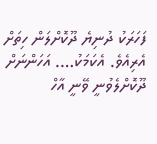ފަހަރަކު ދުނިޔެ ދޫކޮށްލަން ހިތަށް އެރިއެވެ. އެކަމަކު…. އަހަންނަށް ދޫކޮށްލެވުނީ ވޭނީ އާހް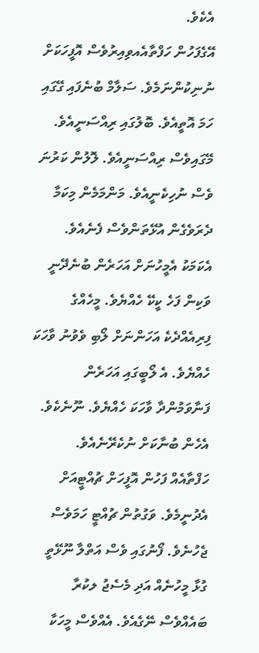އެކެވެ.
އޭގެފަހުން ހަފްތާއެއވިއިރުވެސް އޮފީހަކަށް ނުނިކުންނަމެވެ. ސަލާމް ބުނެފައި ގޭގައި ހަމަ އޮތީއެވެ. ބޮލުގައި ރިއްސަނީއެވެ. މޭގައިވެސް ރިއްސަނީއެވެ. ލޮލުން ކަރުނަ ވެސް ނުހިކެނީއެވެ. މަންމަމެން މިކަމާ ދެރަވެގެން އުޅޭތަންވެސް ފެނެއެވެ. އެކަމަކު އެމީހުނަށް އަހަރެން ބުނެދޭނީ ވަކިން ފަހެ ކީކޭ ހެއްޔެވެ. މީހެއްގެ ފިރިއެއްދެކެ އަހަންނަށް ލޯބި ވެވުނު ވާހަކަ ހެއްޔެވެ. އެ ލޯބީގައި އަހަރެން ފަނާވަމުންދާ ވާހަކަ ހެއްޔެވެ. ނޫނެކެވެ. އެހެން ބުނާކަށް ނުކެރޭނެއެވެ.
ހަފްތާއެއް ފަހުން އޮފީހަށް ޗުއްޓީއަށް އެދުނީމެވެ. ވަގުތުން ޗުއްޓީ ހަމަވެސް ޖެހުނެވެ. ފޯނުގައި ވެސް އަތްލާ ނޫޅޭތީ ގުޅާ މީހުނެއް އަދި މެސެޖު ލކުރާ ބައެއްވެސް ނޭގެއެވެ. އެއްވެސް މީހަކާ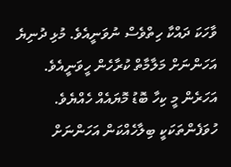ވާހަކަ ދައްކާ ހިތްވެސް ނުވަނީއެވެ. މުޅި ދުނިޔެ އަހަންނަށް މަލާމާތް ކުރާހެން ހީވަނީއެވެ. އަހަރެން މީ ކިހާ ބޮޑު މޮޔައެއް ހެއްޔެވެ. ހުވަފެންތަކަކީ ބިލާހެއްކަން އަހަންނަށް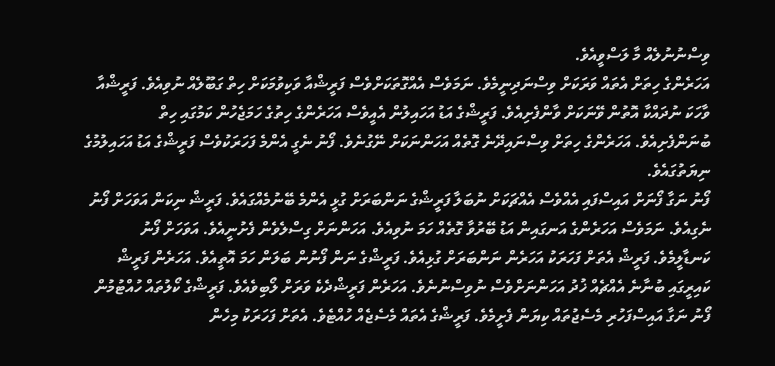ވިސްނުނުލެއް މާ ލަސްވީއެވެ.
އަހަރެންގެ ހިތަށް އެތައް ވަރަކަށް ވިސްނަދިނީމެވެ. ނަމަވެސް އެއްގޮތަކަށްވެސް ފަރީޝްއާ ވަކިވުމަކަށް ހިތް ގަބޫލެއް ނުވިއެވެ. ފަރީޝްއާ ވާހަކަ ނުދައްކާ އޮތުން ވޭނަކަށް ވާންފެށިއެވެ. ފަރީޝްގެ އަޑު އަހައިލުން އެއީވެސް އަހަރެންގެ ހިތުގެ ހަމަޖެހުން ކަމުގައި ހިތް ބުނަންފެށިއެވެ. އަހަރެންގެ ހިތަށް ވިސްނައިދޭނެ ގޮތެއް އަހަންނަކަށް ނޭގުނެވެ. ފޯނު ނެގީ އެންމެ ފަހަރަކުވެސް ފަރީޝްގެ އަޑު އަހައިލުމުގެ ނިޔަތުގައެވެ.
ފޯނު ނަގާ ފޯނަށް އައިސްފައި އެއްވެސް އެއްޗަކަށް ނުބަލާ ފަރީޝްގެ ނަންބަރަށް ގުޅީ އެންމެ ބޭނުމެއްގައެވެ. ފަރީޝް ނިކަން އަވަހަށް ފޯނު ނެގިއެވެ. ނަމަވެސް އަހަރެންގެ އަނގައިން އަޑު ބޭރުވާ ގޮތެއް ހަމަ ނުވިއެވެ. އަހަންނަށް ގިސްލެވެން ފެށުނީއެވެ. އަވަހަށް ފޯނު ކަނޑާލީމެވެ. ފަރީޝް އެތަށް ފަހަރަކު އަހަރެން ނަންބަރަށް ގުޅިއެވެ. ފަރީޝްގެ ނަން ފޯނުން ބަލަން ހަމަ އޮތީއެވެ. އަހަރެން ފަރީޝް ކައިރީގައި ބުނާނެ އެއްޗެއް ޚުދު އަހަންނަށްވެސް ނުވިސްނުނެވެ. އަހަރެން ފަރީޝްދެކެ ވަރަށް ލޯބިވެއެވެ. ފަރީޝްގެ ކޯލުތައް ހުއްޓުމުން ފޯނު ނަގާ އައިސްފަހުރި މެސެޖުތައް ކިޔަން ފެށީމެވެ. ފަރީޝްގެ އެތައް މެސެޖެއް ހުއްޓެވެ. އެތަށް ފަހަރަކު މިހެން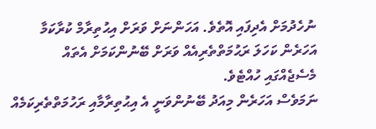ނުހެދުމަށް އެދިފައި އޮތެވެ. އަހަންނަށް ވަރަށް އިޙުތިރާމް ކުރާކަމާ އަހަރެން ކަހަލަ ރަޙުމަތްތެރިއެއް ވަރަށް ބޭނުންކަމަށް އެތައް މެސެޖެއްގައި ހުއްޓެވެ.
ނަމަވެސް އަހަރެން މިއަދު ބޭނުންވަނީ އެ އިޙުތިރާމާއި ރަހުމަތްތެރިކަމެއް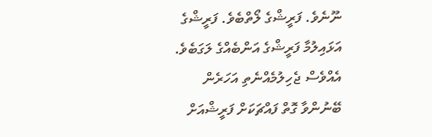ނޫނެވެ. ފަރީޝްގެ ލޯތްބެވެ. ފަރީޝްގެ އަޅައިލުމާ ފަރީޝްގެ އަންބެއްގެ ލަގަބެވެ. އެއްވެސް ޖެހިލުމެއްނެތި އަހަރެން ބޭނުންވާ ގޮތް ފައްޗަކަށް ފަރީޝްއަށް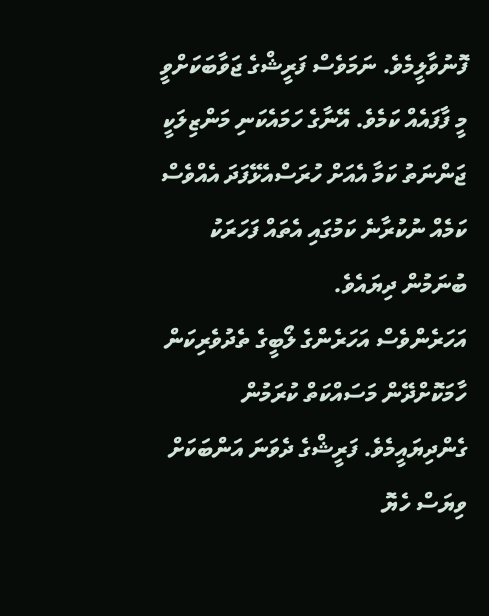ފޮނުވާލީމެވެ. ނަމަވެސް ފަރީޝްގެ ޖަވާބަކަށްވީ މީ ފާފައެއް ކަމެވެ. އޭނާގެ ހަމައެކަނި މަންޒިލަކީ ޖަންނަތު ކަމާ އެއަށް ހުރަސްއެޅޭފަދަ އެއްވެސް ކަމެއް ނުކުރާނެ ކަމުގައި އެތައް ފަހަރަކު ބުނަމުން ދިޔައެވެ.
އަހަރެންވެސް އަހަރެންގެ ލޯބީގެ ތެދުވެރިކަން ހާމަކޮށްދޭން މަސައްކަތް ކުރަމުން ގެންދިޔައީމެވެ. ފަރީޝްގެ ދެވަނަ އަންބަކަށް ވިޔަސް ހެޔޮ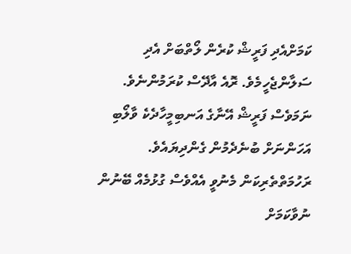ކަމަށްއެދި ފަރީޝް ކުރެން ލޯތްބަށް އެދި ސަލާންޖެހީމެވެ. ރޮއެ އާދޭސް ކުރަމުންނެވެ. ނަމަވެސް ފަރީޝް އޭނާގެ އަނބިމީހާދެކެ ވާލޯބި އަހަންނަށް ބުނެދެމުން ގެންދިޔައެވެ. ރަހުމަތްތެރިކަން މެނުވީ އެއްވެސް ގުޅުމެއް ބޭނުން ނުވާކަމަށް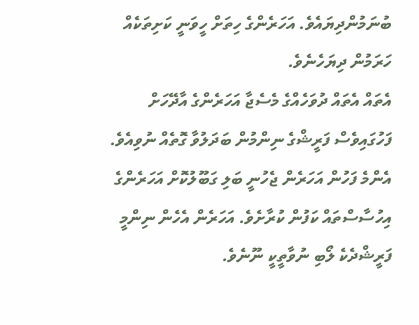ބުނަމުންދިޔައެވެ. އަހަރެންގެ ހިތަށް ހީވަނީ ކަށިތަކެއް ހަރަމުން ދިޔަހެނެވެ.
އެތައް އެތައް ދުވަހެއްގެ މެސެޖާ އަހަރެންގެ އާދޭހަށް ފަހުގައިވެސް ފަރީޝްގެ ނިންމުން ބަދަލުވާ ގޮތެއް ނުވިއެވެ. އެންމެ ފަހުން އަހަރެން ޖެހުނީ ބަލި ގަބޫލުކޮށް އަހަރެންގެ އިހުސާސްތައް ކަފުން ކުރާށެވެ. އަހަރެން އެހެން ނިންމީ ފަރީޝްދެކެ ލޯބި ނުވާތީކީ ނޫނެވެ.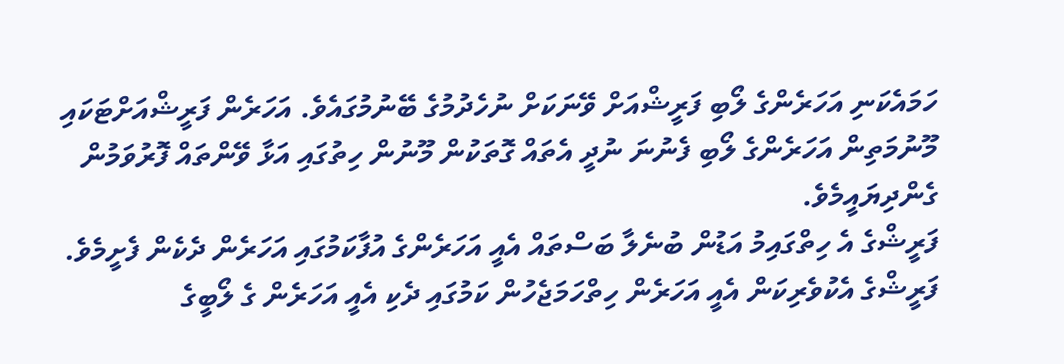ހަމައެކަނި އަހަރެންގެ ލޯބި ފަރީޝްއަށް ވޭނަކަށް ނުހެދުމުގެ ބޭނުމުގައެވެ. އަހަރެން ފަރީޝްއަށްޓަކައި މޫނުމަތިން އަހަރެންގެ ލޯބި ފެނުނަ ނުދީ އެތައް ގޮތަކުން މޫނުން ހިތުގައި އަޅާ ވޭންތައް ފޮރުވަމުން ގެންދިޔައީމެވެ.
ފަރީޝްގެ އެ ހިތްގައިމު އަޑުން ބުނެލާ ބަސްތައް އެއީ އަހަރެންގެ އުފާކަމުގައި އަހަރެން ދެކެން ފެށީމެވެ. ފަރީޝްގެ އެކުވެރިކަން އެއީ އަހަރެން ހިތްހަމަޖެހުން ކަމުގައި ދެކި އެއީ އަހަރެން ގެ ލޯބީގެ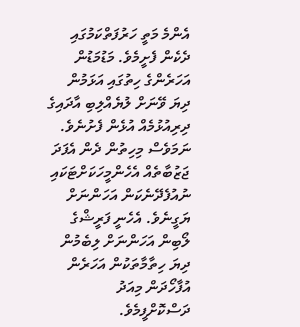އެންމެ މަތީ ހަރުފަތްކަމުގައި ދެކެން ފެށީމެވެ. މަޑުމަޑުން އަހަރެންގެ ހިތުގައި އަޅަމުން ދިޔަ ވޭނަށް ލުޔެއްލިބި އާދައިގެ ދިރިއުޅުމެއް އުޅެން ފެށުނެވެ. ނަމަވެސް މިހިތުން ދެން އެފަދަ ޖަޒުބާތެއް އެހެންމީހަކަށްޓަކައި ނުއުފެދޭނެކަން އަހަންނަށް ޔަގީނެވެ. އެހެނީ ފަރީޝްގެ ލޯބިން އަހަންނަށް ލިބެމުން ދިޔަ ހިތާމާތަކުން އަހަރެން އުފާހޯދަން މިއަދު ދަސްކޮށްފީމެވެ.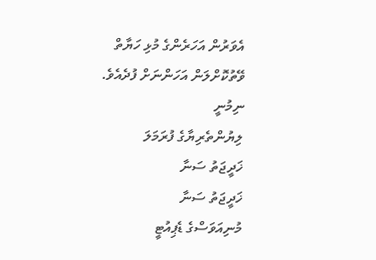އެވަރުން އަހަރެންގެ މުޅި ހަޔާތް ވޭތުކޮށްލަން އަހަންނަށް ފުދެއެވެ.
ނިމުނީ
ލިޔުންތެރިޔާގެ ފުރަމަލަ
ޚަދީޖަތު ސަނާ
ޚަދީޖަތު ސަނާ
މުނިއަވަސްގެ ޑެޕިއުޓީ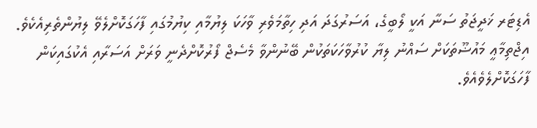އެޑިޓަރ ޚަދީޖަތު ސަނާ އަކީ ލޯބީގެ، އަސަރުގަދަ އަދި ހިތާމަވެރި ވާހަކަ ލިޔުމާއި ކިޔުމުގައި ފާހަގަކޮށްލެވޭ ލިޔުންތެރިއެކެވެ. އިޖްތިމާޢީ މައުޟޫތަކަށް ސައްނު ލިޔާ ކުރުވާހަކަތަކުން ބޭނުންވާ މެސެޖް ފޯރުކޮށްދެނީ ވަރަށް އަސަރާއި އެކުގައިކަން ފާހަގަކޮށްލެވެއެވެ.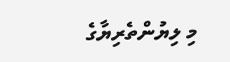މި ލިޔުންތެރިޔާގެ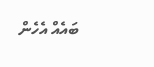ބައެއް އެހެން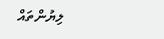ލިޔުންތައް